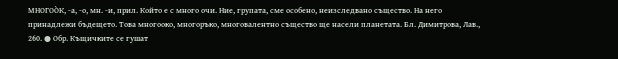МНОГОО̀К, -а, -о, мн. -и, прил. Който е с много очи. Ние, групата, сме особено, неизследвано същество. На него принадлежи бъдещето. Това многооко, многоръко, многовалентно същество ще насели планетата. Бл. Димитрова, Лав., 260. ● Обр. Къщичките се гушат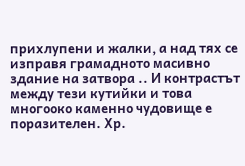прихлупени и жалки, а над тях се изправя грамадното масивно здание на затвора .. И контрастът между тези кутийки и това многооко каменно чудовище е поразителен. Хр.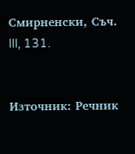Смирненски, Съч. III, 131.


Източник: Речник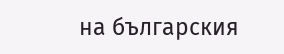на българския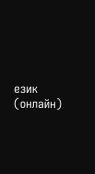език (онлайн)